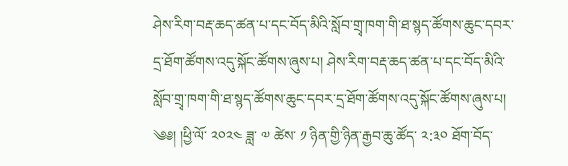ཤེས་རིག་བརྡ་ཆད་ཚན་པ་དང་བོད་མིའི་སློབ་གྲྭ་ཁག་གི་ཐ་སྙད་ཚོགས་ཆུང་དབར་དྲ་ཐོག་ཚོགས་འདུ་སྐོང་ཚོགས་ཞུས་པ། ཤེས་རིག་བརྡ་ཆད་ཚན་པ་དང་བོད་མིའི་སློབ་གྲྭ་ཁག་གི་ཐ་སྙད་ཚོགས་ཆུང་དབར་དྲ་ཐོག་ཚོགས་འདུ་སྐོང་ཚོགས་ཞུས་པ། ༄༅། །ཕྱི་ལོ་ ༢༠༢༤ ཟླ་ ༧ ཚེས་ ༡ ཉིན་གྱི་ཉིན་རྒྱབ་ཆུ་ཚོད་ ༢:༣༠ ཐོག་བོད་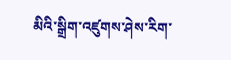མིའི་སྒྲིག་འཛུགས་ཤེས་རིག་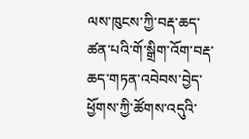ལས་ཁུངས་ཀྱི་བརྡ་ཆད་ཚན་པའི་གོ་སྒྲིག་འོག་བརྡ་ཆད་གཏན་འབེབས་བྱེད་ཕྱོགས་ཀྱི་ཚོགས་འདུའི་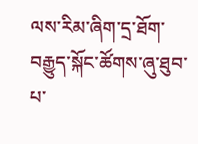ལས་རིམ་ཞིག་དྲ་ཐོག་བརྒྱུད་སྐོང་ཚོགས་ཞུ་ཐུབ་པ་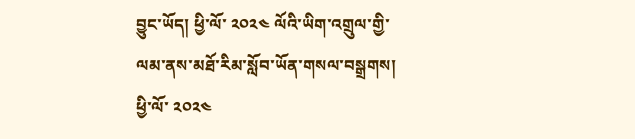བྱུང་ཡོད། ཕྱི་ལོ་ ༢༠༢༤ ལོའི་ཡིག་འགྲུལ་གྱི་ལམ་ནས་མཐོ་རིམ་སློབ་ཡོན་གསལ་བསྒྲགས། ཕྱི་ལོ་ ༢༠༢༤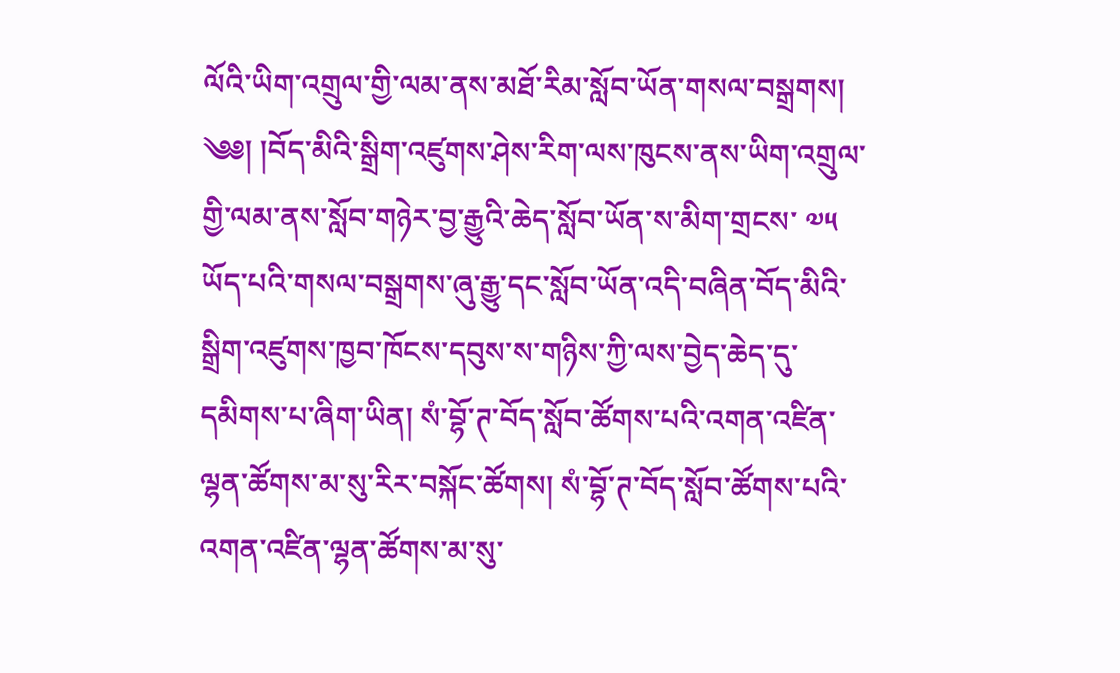ལོའི་ཡིག་འགྲུལ་གྱི་ལམ་ནས་མཐོ་རིམ་སློབ་ཡོན་གསལ་བསྒྲགས། ༄༅། །བོད་མིའི་སྒྲིག་འཛུགས་ཤེས་རིག་ལས་ཁུངས་ནས་ཡིག་འགྲུལ་གྱི་ལམ་ནས་སློབ་གཉེར་བྱ་རྒྱུའི་ཆེད་སློབ་ཡོན་ས་མིག་གྲངས་ ༧༥ ཡོད་པའི་གསལ་བསྒྲགས་ཞུ་རྒྱུ་དང་སློབ་ཡོན་འདི་བཞིན་བོད་མིའི་སྒྲིག་འཛུགས་ཁྱབ་ཁོངས་དབུས་ས་གཉིས་ཀྱི་ལས་བྱེད་ཆེད་དུ་དམིགས་པ་ཞིག་ཡིན། སཾ་བྷོ་ཊ་བོད་སློབ་ཚོགས་པའི་འགན་འཛིན་ལྷན་ཚོགས་མ་སུ་རིར་བསྐོང་ཚོགས། སཾ་བྷོ་ཊ་བོད་སློབ་ཚོགས་པའི་འགན་འཛིན་ལྷན་ཚོགས་མ་སུ་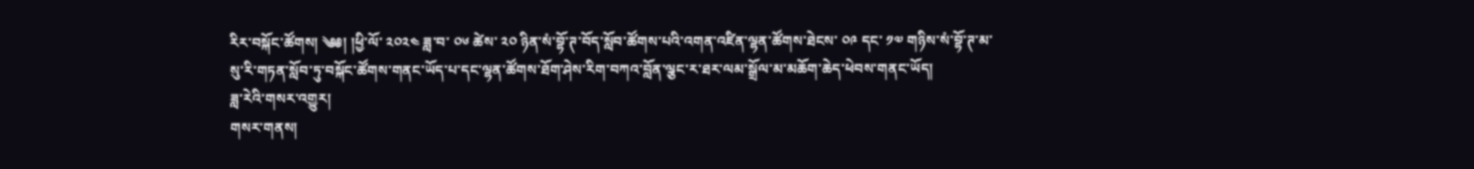རིར་བསྐོང་ཚོགས། ༄༅། །ཕྱི་ལོ་ ༢༠༢༤ ཟླ་བ་ ༠༦ ཚེས་ ༢༠ ཉིན་སཾ་བྷོ་ཊ་བོད་སློབ་ཚོགས་པའི་འགན་འཛིན་ལྷན་ཚོགས་ཐེངས་ ༠༩ དང་ ༡༧ གཉིས་སཾ་བྷོ་ཊ་མ་སུ་རི་གཏན་སློབ་ཏུ་བསྐོང་ཚོགས་གནང་ཡོད་པ་དང་ལྷན་ཚོགས་ཐོག་ཤེས་རིག་བཀའ་བློན་ལྕང་ར་ཐར་ལམ་སྒྲོལ་མ་མཆོག་ཆེད་ཕེབས་གནང་ཡོད།
ཟླ་རེའི་གསར་འགྱུར།
གསར་གནས།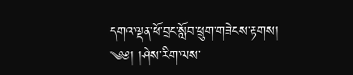དགའ་ལྡན་ཕོ་བྲང་སློབ་ཕྲུག་གཟེངས་རྟགས།
༄༅། །ཤེས་རིག་ལས་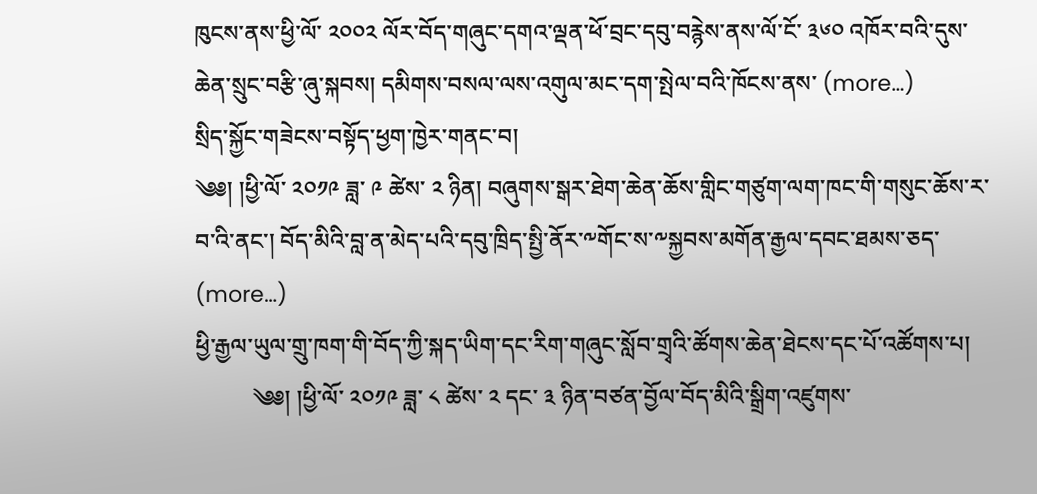ཁུངས་ནས་ཕྱི་ལོ་ ༢༠༠༢ ལོར་བོད་གཞུང་དགའ་ལྡན་ཕོ་བྲང་དབུ་བརྙེས་ནས་ལོ་ངོ་ ༣༦༠ འཁོར་བའི་དུས་ཆེན་སྲུང་བརྩི་ཞུ་སྐབས། དམིགས་བསལ་ལས་འགུལ་མང་དག་སྤེལ་བའི་ཁོངས་ནས་ (more…)
སྲིད་སྐྱོང་གཟེངས་བསྟོད་ཕྱག་ཁྱེར་གནང་བ།
༄༅། །ཕྱི་ལོ་ ༢༠༡༩ ཟླ་ ༩ ཚེས་ ༢ ཉིན། བཞུགས་སྒར་ཐེག་ཆེན་ཆོས་གླིང་གཙུག་ལག་ཁང་གི་གསུང་ཆོས་ར་བ་འི་ནང་། བོད་མིའི་བླ་ན་མེད་པའི་དབུ་ཁྲིད་སྤྱི་ནོར་༸གོང་ས་༸སྐྱབས་མགོན་རྒྱལ་དབང་ཐམས་ཅད་ (more…)
ཕྱི་རྒྱལ་ཡུལ་གྲུ་ཁག་གི་བོད་ཀྱི་སྐད་ཡིག་དང་རིག་གཞུང་སློབ་གྲྭའི་ཚོགས་ཆེན་ཐེངས་དང་པོ་འཚོགས་པ།
          ༄༅། །ཕྱི་ལོ་ ༢༠༡༩ ཟླ་ ༨ ཚེས་ ༢ དང་ ༣ ཉིན་བཙན་བྱོལ་བོད་མིའི་སྒྲིག་འཛུགས་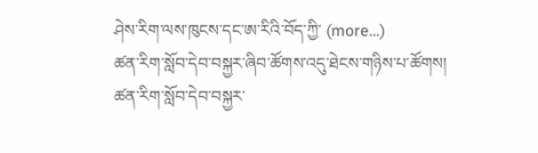ཤེས་རིག་ལས་ཁུངས་དང་ཨ་རིའི་བོད་ཀྱི་ (more…)
ཚན་རིག་སློབ་དེབ་བསྐྱར་ཞིབ་ཚོགས་འདུ་ཐེངས་གཉིས་པ་ཚོགས།
ཚན་རིག་སློབ་དེབ་བསྐྱར་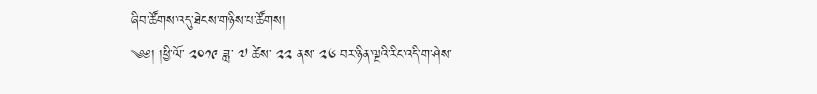ཞིབ་ཚོགས་འདུ་ཐེངས་གཉིས་པ་ཚོགས།
༄༅། །ཕྱི་ལོ་ ༢༠༡༩ ཟླ་ ༧ ཚེས་ ༢༢ ནས་ ༢༦ བར་ཉིན་ལྔའི་རིང་འདི་ག་ཤེས་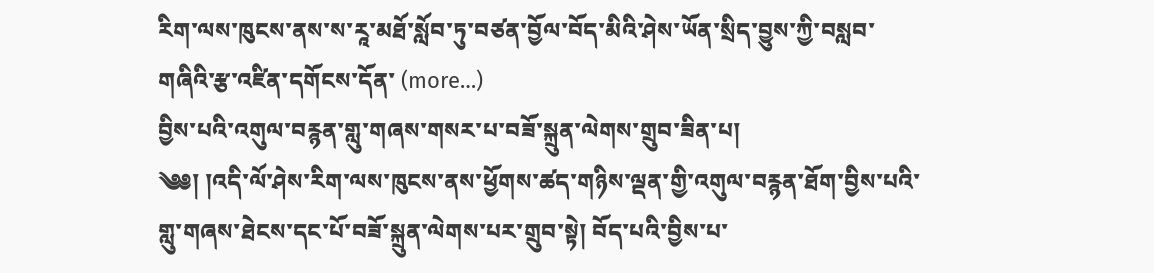རིག་ལས་ཁུངས་ནས་ས་རཱ་མཐོ་སློབ་ཏུ་བཙན་བྱོལ་བོད་མིའི་ཤེས་ཡོན་སྲིད་བྱུས་ཀྱི་བསླབ་གཞིའི་རྩ་འཛིན་དགོངས་དོན་ (more…)
བྱིས་པའི་འགུལ་བརྙན་གླུ་གཞས་གསར་པ་བཟོ་སྐྲུན་ལེགས་གྲུབ་ཟིན་པ།
༄༅། །འདི་ལོ་ཤེས་རིག་ལས་ཁུངས་ནས་ཕྱོགས་ཚད་གཉིས་ལྡན་གྱི་འགུལ་བརྙན་ཐོག་བྱིས་པའི་གླུ་གཞས་ཐེངས་དང་པོ་བཟོ་སྐྲུན་ལེགས་པར་གྲུབ་སྟེ། བོད་པའི་བྱིས་པ་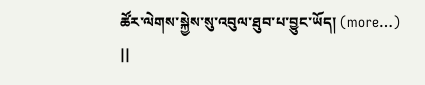ཚོར་ལེགས་སྐྱེས་སུ་འབུལ་ཐུབ་པ་བྱུང་ཡོད། (more…)
||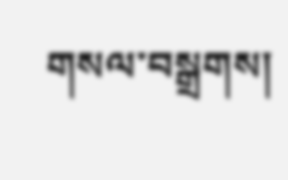གསལ་བསྒྲགས།